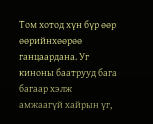Том хотод хүн бүр өөр өөрийнхөөрөө ганцаардана. Уг киноны баатрууд багa багаар хэлж амжаагүй хайрын үг,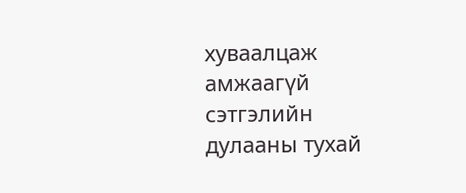хуваалцаж амжаагүй сэтгэлийн дулааны тухай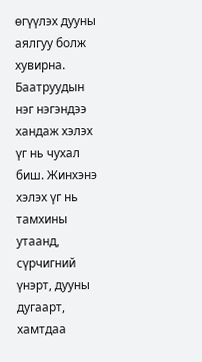өгүүлэх дууны аялгуу болж хувирна. Баатруудын нэг нэгэндээ хандаж хэлэх үг нь чухал биш. Жинхэнэ хэлэх үг нь тамхины утаанд, сүрчигний үнэрт, дууны дугаарт, хамтдаа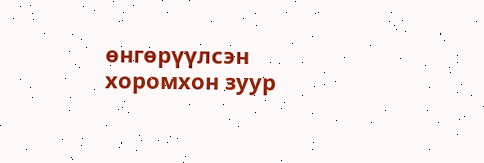өнгөрүүлсэн хоромхон зуур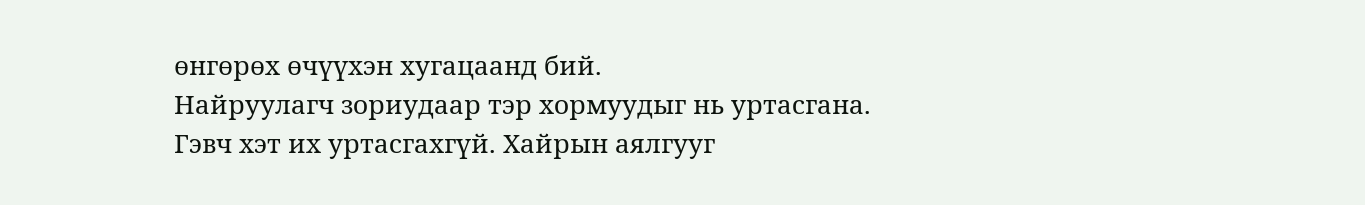өнгөрөх өчүүхэн хугацаанд бий.
Найруулагч зориудаар тэр хормуудыг нь уртасгана. Гэвч хэт их уртасгахгүй. Хайрын аялгууг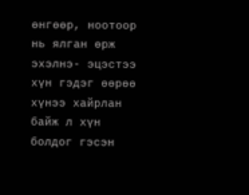өнгөөр, ноотоор нь ялган өрж эхэлнэ- эцэстээ хүн гэдэг өөрөө хүнээ хайрлан байж л хүн болдог гэсэн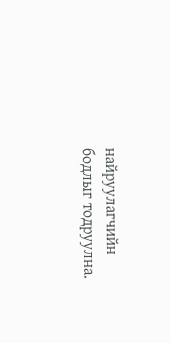найруулагчийн бодлыг тодруулна.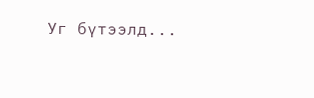Уг бүтээлд...